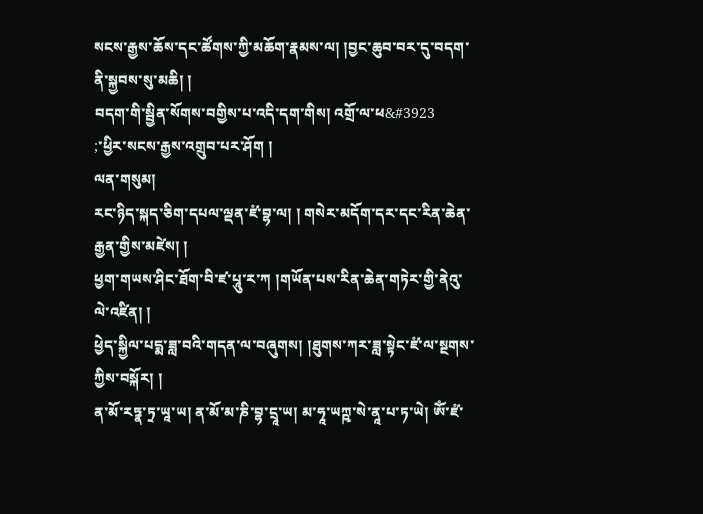སངས་རྒྱས་ཆོས་དང་ཚོགས་ཀྱི་མཆོག་རྣམས་ལ། །བྱང་ཆུབ་བར་དུ་བདག་ནི་སྐྱབས་སུ་མཆི། །
བདག་གི་སྦྱིན་སོགས་བགྱིས་པ་འདི་དག་གིས། འགྲོ་ལ་ཕ&#3923
;་ཕྱིར་སངས་རྒྱས་འགྲུབ་པར་ཤོག །
ལན་གསུམ།
རང་ཉིད་སྐད་ཅིག་དཔལ་ལྡན་ཛཾ་བྷ་ལ། ། གསེར་མདོག་དར་དང་རིན་ཆེན་རྒྱན་གྱིས་མཛེས། །
ཕྱག་གཡས་ཤིང་ཐོག་བི་ཛ་པཱུ་ར་ཀ །གཡོན་པས་རིན་ཆེན་གཏེར་གྱི་ནེའུ་ལེ་འཛིན། །
ཕྱེད་སྐྱིལ་པདྨ་ཟླ་བའི་གདན་ལ་བཞུགས། །ཐུགས་ཀར་ཟླ་སྟེང་ཛཾ་ལ་སྔགས་ཀྱིས་བསྐོར། །
ན་མོ་རཏྣ་ཏྲ་ཡཱ་ཡ། ན་མོ་མ་ཎི་བྷ་དྲཱ་ཡ། མ་ཧཱ་ཡཀྵ་སེ་ནཱ་པ་ཏ་ཡེ། ཨོཾ་ཛཾ་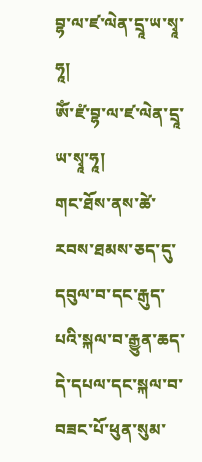བྷ་ལ་ཛ་ལེན་དྲཱ་ཡ་སྭཱ་ཧཱ།
ཨོཾ་ཛཾ་བྷ་ལ་ཛ་ལེན་དྲཱ་ཡ་སྭཱ་ཧཱ།
གང་ཐོས་ནས་ཚེ་རབས་ཐམས་ཅད་དུ་དབུལ་བ་དང་རྒུད་པའི་སྐལ་བ་རྒྱུན་ཆད་དེ་དཔལ་དང་སྐལ་བ་བཟང་པོ་ཕུན་སུམ་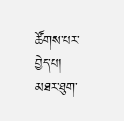ཚོགས་པར་བྱེད་པ། མཐར་ཐུག་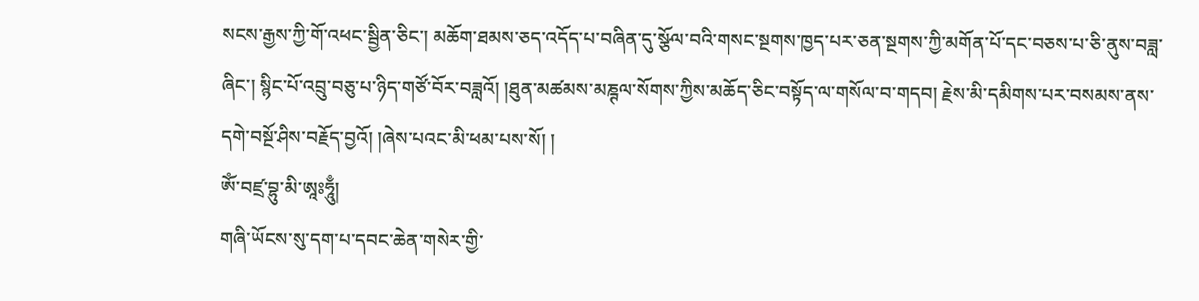སངས་རྒྱས་ཀྱི་གོ་འཕང་སྦྱིན་ཅིང་། མཆོག་ཐམས་ཅད་འདོད་པ་བཞིན་དུ་སྩོལ་བའི་གསང་སྔགས་ཁྱད་པར་ཅན་སྔགས་ཀྱི་མགོན་པོ་དང་བཅས་པ་ཅི་ནུས་བཟླ་ཞིང་། སྙིང་པོ་འབྲུ་བཅུ་པ་ཉིད་གཙོ་བོར་བཟླའོ། །ཐུན་མཚམས་མཎྚལ་སོགས་ཀྱིས་མཆོད་ཅིང་བསྟོད་ལ་གསོལ་བ་གདབ། རྗེས་མི་དམིགས་པར་བསམས་ནས་དགེ་བསྔོ་ཤིས་བརྗོད་བྱའོ། །ཞེས་པའང་མི་ཕམ་པས་སོ། །
ཨོཾ་བཛྲ་བྷུ་མི་ཨཱཿཧཱུྃ།
གཞི་ཡོངས་སུ་དག་པ་དབང་ཆེན་གསེར་གྱི་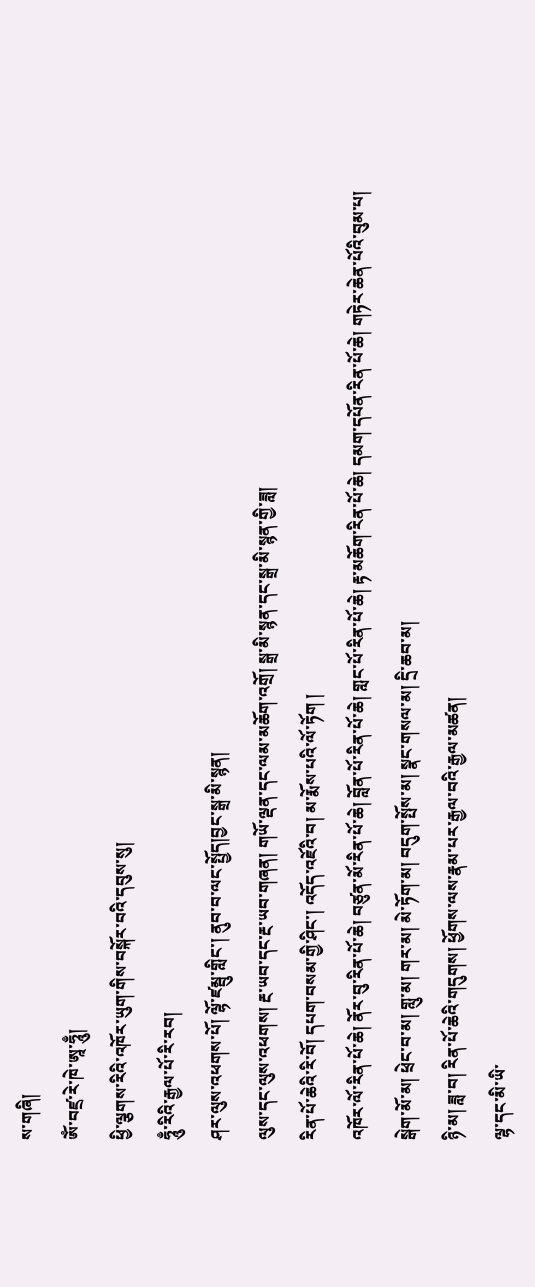ས་གཞི།
ཨོཾ་བཛྲ་རེ་ཁེ་ཨཱ་ཧཱུྃ།
ཕྱི་ལྕགས་རིའི་འཁོར་ཡུག་གིས་བསྐོར་བའི་དབུས་སུ།
ཧཱུྃ་རིའི་རྒྱལ་པོ་རི་རབ།
ཤར་ལུས་འཕགས་པོ། ལྷོ་ཛམྦུ་གླིང་། ནུབ་བ་ལང་སྤྱོད།བྱང་སྒྲ་མི་སྙན།
ལུས་དང་ལུས་འཕགས། རྔ་ཡབ་དང་རྔ་ཡབ་གཞན། གཡོ་ལྡན་དང་ལམ་མཆོག་འགྲོ། སྒྲ་མི་སྙན་དང་སྒྲ་མི་སྙན་གྱི་ཟླ།
རིན་པོ་ཆེའི་རི་བོ། དཔག་བསམ་གྱི་ཤིང་། འདོད་འཇོའི་བ། མ་རྨོས་པའི་ལོ་ཏོག །
འཁོར་ལོ་རིན་པོ་ཆེ། ནོར་བུ་རིན་པོ་ཆེ། བཙུན་མོ་རིན་པོ་ཆེ། བློན་པོ་རིན་པོ་ཆེ། གླང་པོ་རིན་པོ་ཆེ། རྟ་མཆོག་རིན་པོ་ཆེ། དམག་དཔོན་རིན་པོ་ཆེ། གཏེར་ཆེན་པོའི་བུམ་པ།
སྒེག་མོ་མ། ཕྲེང་བ་མ། གླུ་མ། གར་མ། མེ་ཏོག་མ། བདུག་སྤོས་མ། སྣང་གསལ་མ། དྲི་ཆབ་མ།
ཉི་མ། ཟླ་བ། རིན་པོ་ཆེའི་གདུགས། ཕྱོགས་ལས་རྣམ་པར་རྒྱལ་བའི་རྒྱལ་མཚན།
ལྷ་དང་མི་ཡི་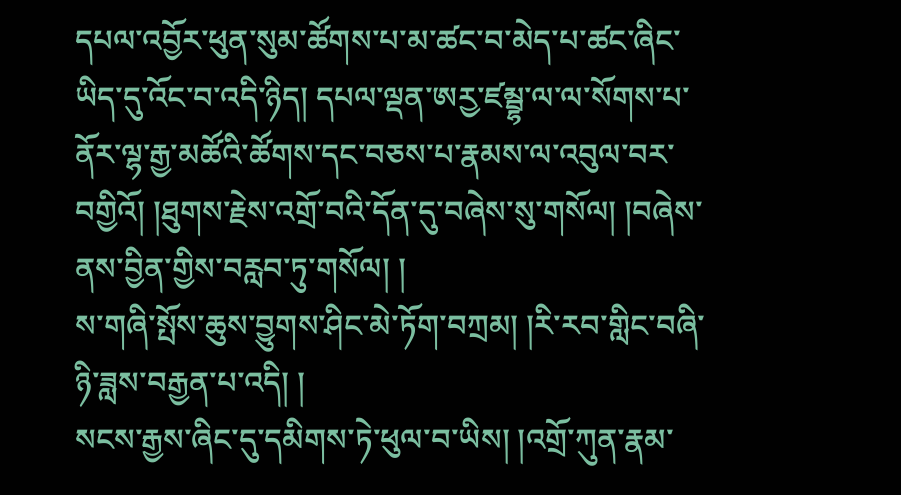དཔལ་འབྱོར་ཕུན་སུམ་ཚོགས་པ་མ་ཚང་བ་མེད་པ་ཚང་ཞིང་ཡིད་དུ་འོང་བ་འདི་ཉིད། དཔལ་ལྡན་ཨརྱ་ཛམྦྷ་ལ་ལ་སོགས་པ་ནོར་ལྷ་རྒྱ་མཚོའི་ཚོགས་དང་བཅས་པ་རྣམས་ལ་འབུལ་བར་བགྱིའོ། །ཐུགས་རྗེས་འགྲོ་བའི་དོན་དུ་བཞེས་སུ་གསོལ། །བཞེས་ནས་བྱིན་གྱིས་བརླབ་ཏུ་གསོལ། །
ས་གཞི་སྤོས་ཆུས་བྱུགས་ཤིང་མེ་ཏོག་བཀྲམ། །རི་རབ་གླིང་བཞི་ཉི་ཟླས་བརྒྱན་པ་འདི། །
སངས་རྒྱས་ཞིང་དུ་དམིགས་ཏེ་ཕུལ་བ་ཡིས། །འགྲོ་ཀུན་རྣམ་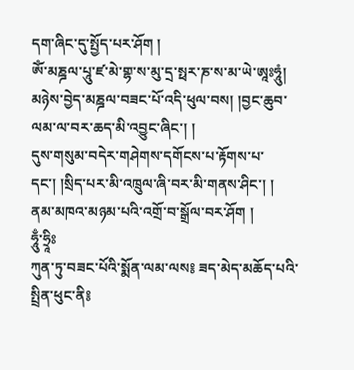དག་ཞིང་དུ་སྤྱོད་པར་ཤོག །
ཨོཾ་མཎྜལ་པཱུ་ཛ་མེ་གྷ་ས་མུ་དྲ་སྥར་ཎ་ས་མ་ཡེ་ཨཱཿཧཱུཾ།
མཉེས་བྱེད་མཎྜལ་བཟང་པོ་འདི་ཕུལ་བས། །བྱང་ཆུབ་ལམ་ལ་བར་ཆད་མི་འབྱུང་ཞིང་། །
དུས་གསུམ་བདེར་གཤེགས་དགོངས་པ་རྟོགས་པ་དང་། །སྲིད་པར་མི་འཁྲུལ་ཞི་བར་མི་གནས་ཤིང་། །
ནམ་མཁའ་མཉམ་པའི་འགྲོ་བ་སྒྲོལ་བར་ཤོག །
ཧཱུྃ་ཧྲཱིཿ
ཀུན་ཏུ་བཟང་པོའི་སྨོན་ལམ་ལས༔ ཟད་མེད་མཆོད་པའི་སྤྲིན་ཕུང་ནི༔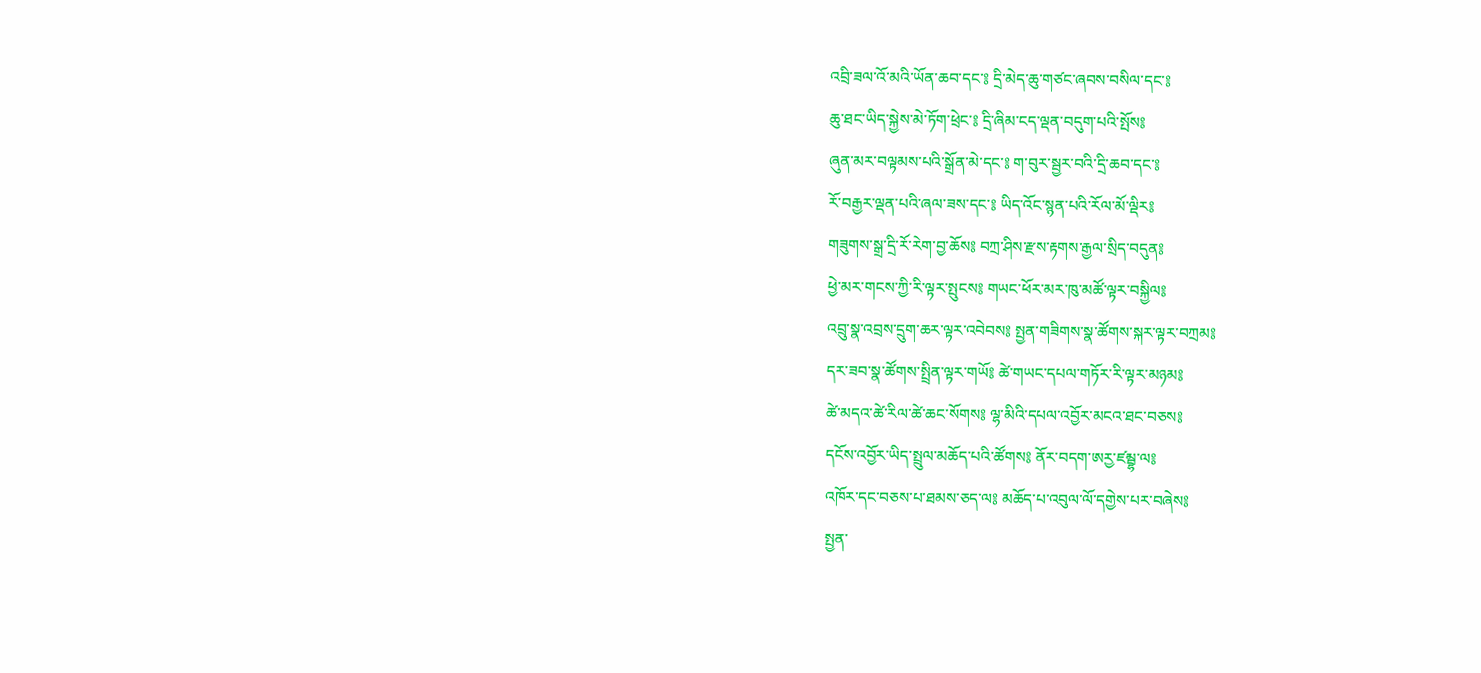འབྲི་ཟལ་འོ་མའི་ཡོན་ཆབ་དང་༔ དྲི་མེད་ཆུ་གཙང་ཞབས་བསིལ་དང་༔
ཆུ་ཐང་ཡིད་སྐྱེས་མེ་ཏོག་ཕྲེང་༔ དྲི་ཞིམ་ངད་ལྡན་བདུག་པའི་སྤོས༔
ཞུན་མར་བལྟམས་པའི་སྒྲོན་མེ་དང་༔ ག་བུར་སྦྱར་བའི་དྲི་ཆབ་དང་༔
རོ་བརྒྱར་ལྡན་པའི་ཞལ་ཟས་དང་༔ ཡིད་འོང་སྙན་པའི་རོལ་མོ་ལྡིར༔
གཟུགས་སྒྲ་དྲི་རོ་རེག་བྱ་ཆོས༔ བཀྲ་ཤིས་རྫས་རྟགས་རྒྱལ་སྲིད་བདུན༔
ཕྱེ་མར་གངས་ཀྱི་རི་ལྟར་སྤུངས༔ གཡང་ཕོར་མར་ཁུ་མཚོ་ལྟར་བསྐྱིལ༔
འབྲུ་སྣ་འབྲས་དྲུག་ཆར་ལྟར་འབེབས༔ སྤྱན་གཟིགས་སྣ་ཚོགས་སྐར་ལྟར་བཀྲམ༔
དར་ཟབ་སྣ་ཚོགས་སྤྲིན་ལྟར་གཡོ༔ ཚེ་གཡང་དཔལ་གཏོར་རི་ལྟར་མཉམ༔
ཚེ་མདའ་ཚེ་རིལ་ཚེ་ཆང་སོགས༔ ལྷ་མིའི་དཔལ་འབྱོར་མངའ་ཐང་བཅས༔
དངོས་འབྱོར་ཡིད་སྤྲུལ་མཆོད་པའི་ཚོགས༔ ནོར་བདག་ཨརྱ་ཛམྦྷ་ལ༔
འཁོར་དང་བཅས་པ་ཐམས་ཅད་ལ༔ མཆོད་པ་འབུལ་ལོ་དགྱེས་པར་བཞེས༔
སྤྱན་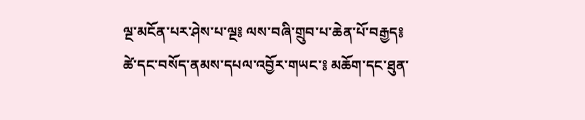ལྔ་མངོན་པར་ཤེས་པ་ལྔ༔ ལས་བཞི་གྲུབ་པ་ཆེན་པོ་བརྒྱད༔
ཚེ་དང་བསོད་ནམས་དཔལ་འབྱོར་གཡང་༔ མཆོག་དང་ཐུན་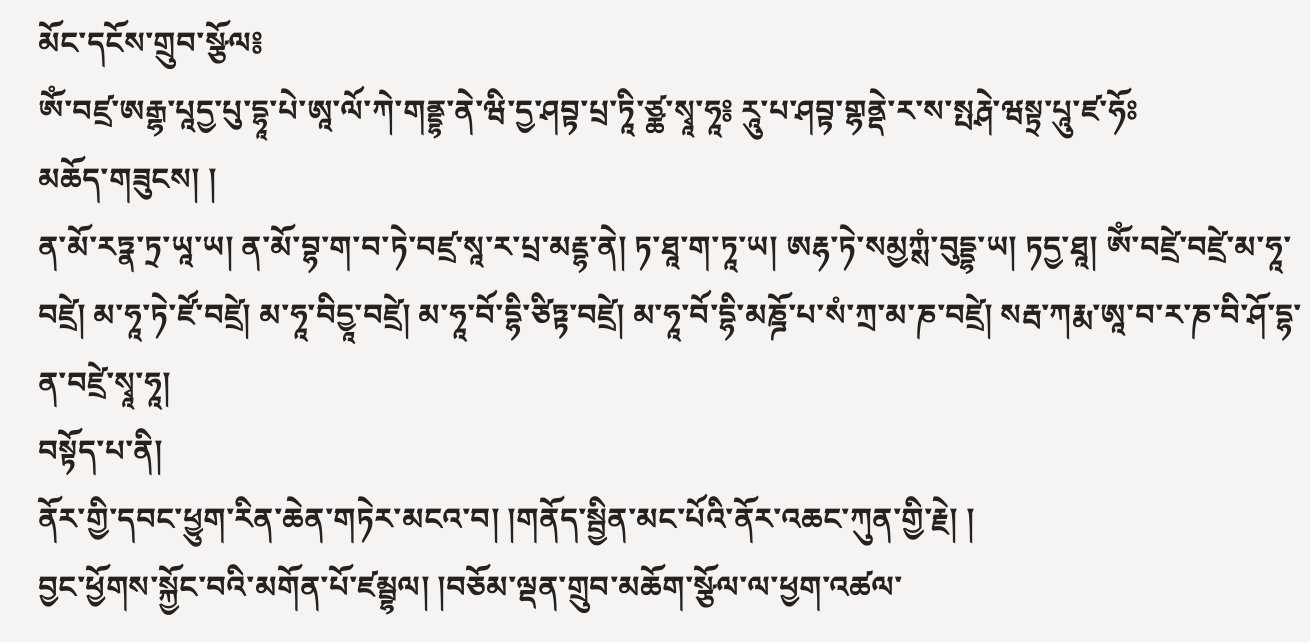མོང་དངོས་གྲུབ་སྩོལ༔
ཨོཾ་བཛྲ་ཨརྒྷ་པཱདྱ་པུ་དྷཱ་པེ་ཨཱ་ལོ་ཀེ་གནྡྷ་ནེ་ཝི་དྱ་ཤབྟ་པྲ་ཏཱི་ཙྪ་སྭཱ་ཧཱ༔ རཱུ་པ་ཤབྟ་གྷནྡེ་ར་ས་སྤརྴེ་ཝསྟྲ་པཱུ་ཛ་ཧོཿ
མཆོད་གཟུངས། །
ན་མོ་རཏྣ་ཏྲ་ཡཱ་ཡ། ན་མོ་བྷ་ག་བ་ཏེ་བཛྲ་སཱ་ར་པྲ་མརྡྷ་ནེ། ཏ་ཐཱ་ག་ཏཱ་ཡ། ཨརྷ་ཏེ་སམྱཀྶཾ་བུདྡྷ་ཡ། ཏདྱ་ཐཱ། ཨོཾ་བཛྲེ་བཛྲེ་མ་ཧཱ་བཛྲེ། མ་ཧཱ་ཏེ་ཛོ་བཛྲེ། མ་ཧཱ་བིདྱཱ་བཛྲེ། མ་ཧཱ་བོ་དྷི་ཙིཏྟ་བཛྲེ། མ་ཧཱ་བོ་དྷི་མཎྜོ་པ་སཾ་ཀྲ་མ་ཎ་བཛྲེ། སརྦ་ཀརྨ་ཨཱ་བ་ར་ཎ་བི་ཤོ་དྷ་ན་བཛྲེ་སྭཱ་ཧཱ།
བསྟོད་པ་ནི།
ནོར་གྱི་དབང་ཕྱུག་རིན་ཆེན་གཏེར་མངའ་བ། །གནོད་སྦྱིན་མང་པོའི་ནོར་འཆང་ཀུན་གྱི་རྗེ། །
བྱང་ཕྱོགས་སྐྱོང་བའི་མགོན་པོ་ཛམྦྷལ། །བཅོམ་ལྡན་གྲུབ་མཆོག་སྩོལ་ལ་ཕྱག་འཚལ་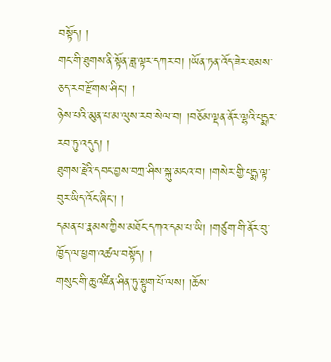བསྟོད། །
གང་གི་ཐུགས་ནི་སྟོན་ཟླ་ལྟར་དཀར་བ། །ཡོན་ཏན་འོད་ཟེར་ཐམས་ཅད་རབ་རྫོགས་ཤིང་། །
ཉེས་པའི་མུན་པ་མ་ལུས་རབ་སེལ་བ། །བཅོམ་ལྡན་ནོར་ལྷའི་པདྨར་རབ་ཏུ་འདུད། །
ཐུགས་རྗེའི་དབང་བྱས་བཀྲ་ཤིས་སྐུ་མངའ་བ། །གསེར་གྱི་པདྨ་ལྟ་བུར་ཡིད་འོང་ཞིང་། །
དམན་པ་རྣམས་ཀྱིས་མཐོང་དཀའ་དམ་པ་ཡི། །གཙུག་གི་ནོར་བུ་ཁྱོད་ལ་ཕྱག་འཚལ་བསྟོད། །
གསུང་གི་ཆུ་འཛིན་ཤིན་ཏུ་སྟུག་པོ་ལས། །ཆོས་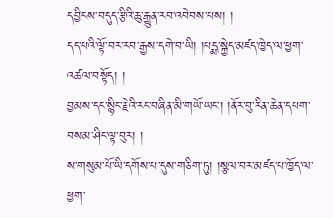དབྱིངས་བདུད་རྩིའི་ཆུ་རྒྱུན་རབ་འབེབས་པས། །
དད་པའི་ལྟོ་བར་རབ་རྒྱས་དགེ་བ་ཡི། །པདྨ་སྐྱེད་མཛད་ཁྱེད་ལ་ཕྱག་འཚལ་བསྟོད། །
བྱམས་དང་སྙིང་རྗེའི་རང་བཞིན་མི་གཡོ་ཡང་། །ནོར་བུ་རིན་ཆེན་དཔག་བསམ་ཤིང་ལྟ་བུར། །
ས་གསུམ་པོ་ཡི་དགོས་པ་དུས་གཅིག་ཏུ། །སྩལ་བར་མཛད་པ་ཁྱོད་ལ་ཕྱག་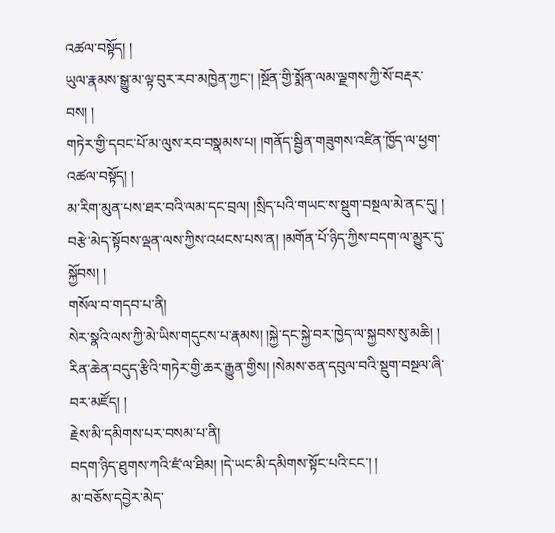འཚལ་བསྟོད། །
ཡུལ་རྣམས་སྒྱུ་མ་ལྟ་བུར་རབ་མཁྱེན་ཀྱང་། །སྔོན་གྱི་སྨོན་ལམ་ལྗགས་ཀྱི་སོ་བརྡར་བས། །
གཏེར་གྱི་དབང་པོ་མ་ལུས་རབ་བསྣམས་པ། །གནོད་སྦྱིན་གཟུགས་འཛིན་ཁྱོད་ལ་ཕྱག་འཚལ་བསྟོད། །
མ་རིག་མུན་པས་ཐར་བའི་ལམ་དང་བྲལ། །སྲིད་པའི་གཡང་ས་སྡུག་བསྔལ་མེ་ནང་དུ། །
བརྩེ་མེད་སྟོབས་ལྡན་ལས་ཀྱིས་འཕངས་པས་ན། །མགོན་པོ་ཉིད་ཀྱིས་བདག་ལ་མྱུར་དུ་སྐྱོབས། །
གསོལ་བ་གདབ་པ་ནི།
སེར་སྣའི་ལས་ཀྱི་མེ་ཡིས་གདུངས་པ་རྣམས། །སྐྱེ་དང་སྐྱེ་བར་ཁྱེད་ལ་སྐྱབས་སུ་མཆི། །
རིན་ཆེན་བདུད་རྩིའི་གཏེར་གྱི་ཆར་རྒྱུན་གྱིས། །སེམས་ཅན་དབུལ་བའི་སྡུག་བསྔལ་ཞི་བར་མཛོད། །
རྗེས་མི་དམིགས་པར་བསམ་པ་ནི།
བདག་ཉིད་ཐུགས་ཀའི་ཛཾ་ལ་ཐིམ། །དེ་ཡང་མི་དམིགས་སྟོང་པའི་ངང་། །
མ་བཅོས་དབྱེར་མེད་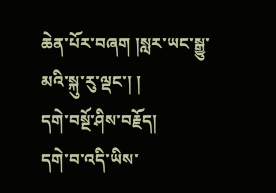ཆེན་པོར་བཞག །སླར་ཡང་སྒྱུ་མའི་སྐུ་རུ་ལྡང་། །
དགེ་བསྔོ་ཤིས་བརྗོད།
དགེ་བ་འདི་ཡིས་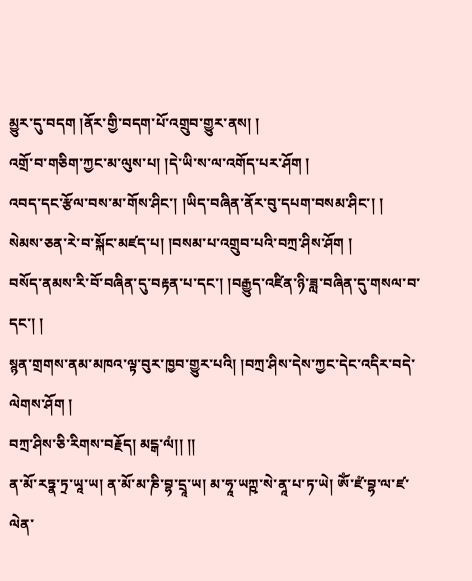མྱུར་དུ་བདག །ནོར་གྱི་བདག་པོ་འགྲུབ་གྱུར་ནས། །
འགྲོ་བ་གཅིག་ཀྱང་མ་ལུས་པ། །དེ་ཡི་ས་ལ་འགོད་པར་ཤོག །
འབད་དང་རྩོལ་བས་མ་གོས་ཤིང་། །ཡིད་བཞིན་ནོར་བུ་དཔག་བསམ་ཤིང་། །
སེམས་ཅན་རེ་བ་སྐོང་མཛད་པ། །བསམ་པ་འགྲུབ་པའི་བཀྲ་ཤིས་ཤོག །
བསོད་ནམས་རི་བོ་བཞིན་དུ་བརྟན་པ་དང་། །བརྒྱུད་འཛིན་ཉི་ཟླ་བཞིན་དུ་གསལ་བ་དང་། །
སྙན་གྲགས་ནམ་མཁའ་ལྟ་བུར་ཁྱབ་གྱུར་པའི། །བཀྲ་ཤིས་དེས་ཀྱང་དེང་འདིར་བདེ་ལེགས་ཤོག །
བཀྲ་ཤིས་ཅི་རིགས་བརྗོད། མངྒ་ལཾ།། །།
ན་མོ་རཏྣ་ཏྲ་ཡཱ་ཡ། ན་མོ་མ་ཎི་བྷ་དྲཱ་ཡ། མ་ཧཱ་ཡཀྵ་སེ་ནཱ་པ་ཏ་ཡེ། ཨོཾ་ཛཾ་བྷ་ལ་ཛ་ལེན་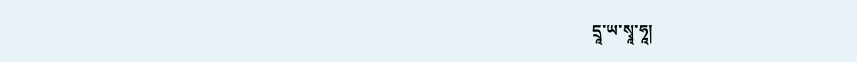དྲཱ་ཡ་སྭཱ་ཧཱ།